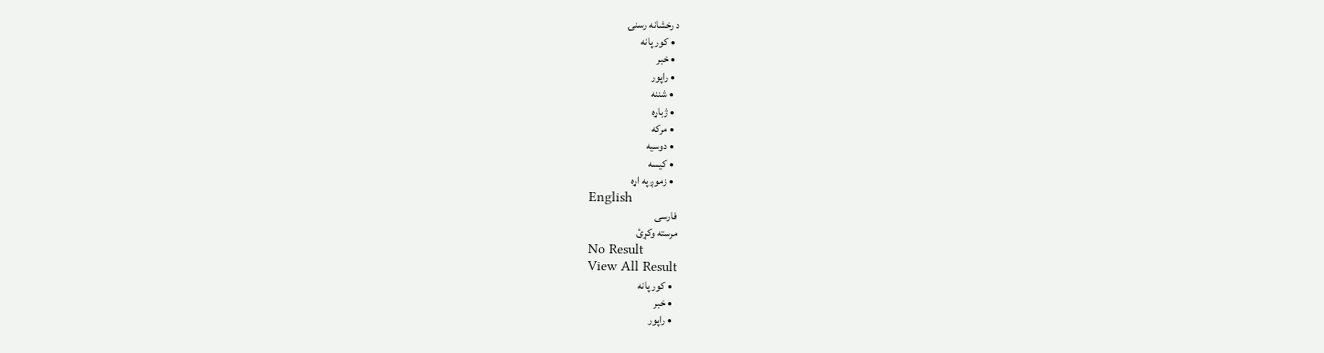د رخشانه رسنۍ
  • کور پانه
  • خبر
  • راپور
  • شننه
  • ژباړه
  • مرکه
  • دوسیه
  • کیسه
  • زموږ په اړه
English
فارسی
مرسته وکړئ
No Result
View All Result
  • کور پانه
  • خبر
  • راپور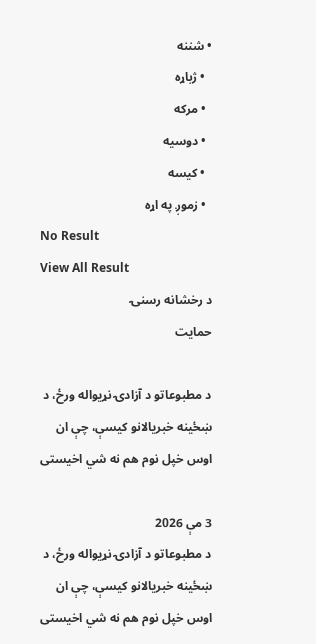• شننه
  • ژباړه
  • مرکه
  • دوسیه
  • کیسه
  • زموږ په اړه
No Result
View All Result
د رخشانه رسنۍ
حمایت

د مطبوعاتو د آزادۍ نړیواله ورځ، د ښځینه خبریالانو کیسې، چې ان اوس خپل نوم هم نه شي اخیستی

3 مې 2026
د مطبوعاتو د آزادۍ نړیواله ورځ، د ښځینه خبریالانو کیسې، چې ان اوس خپل نوم هم نه شي اخیستی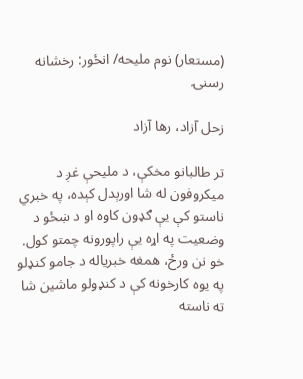(مستعار) نوم ملیحه/ انځور: رخشانه رسنۍ

زحل آزاد، رها آزاد

تر طالبانو مخکې، د ملیحې غږ د میکروفون له شا اورېدل کېده، په خبري ناستو کې یې ګډون کاوه او د ښځو د وضعیت په اړه یې راپورونه چمتو کول. خو نن ورځ، همغه خبریاله د جامو کنډلو په یوه کارخونه کې د کنډولو ماشین شا ته ناسته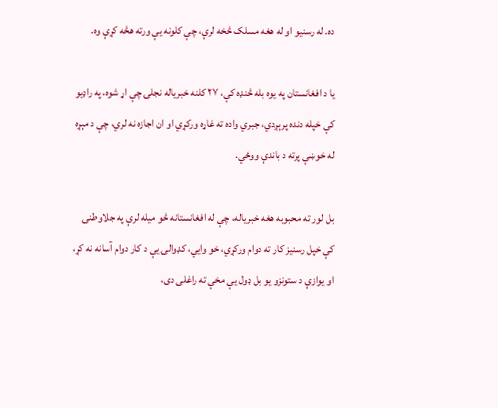ده. له رسنیو او له هغه مسلک څخه لرې، چې کلونه یې ورته هڅه کړې وه.

یا د افغانستان په یوه بله څنډه کې، ۲۷ کلنه خبریاله نجلۍ چې اړ شوه، په راډیو کې خپله دنده پرېږدي، جبري واده ته غاړه ورکړي او ان اجازه نه لري، چې د مېړه له خوښې پرته د باندې ووځي.

بل لور ته محبوبه هغه خبریاله، چې له افغانستانه څو میله لرې په جلاوطنۍ کې خپل رسنیز کار ته دوام ورکړي، خو وايي، کډوالۍ یې د کار دوام آسانه نه کړ، او یوازې د ستونزو یو بل ډول یې مخې ته راغلی دی،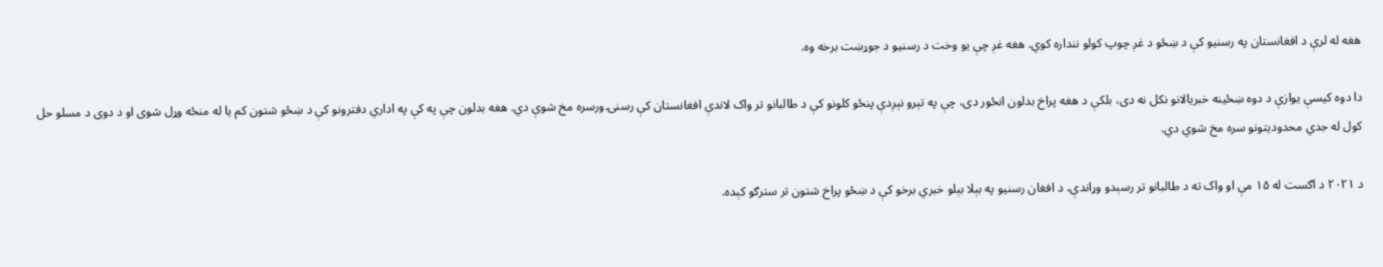هغه له لرې د افغانستان په رسنیو کې د ښځو د غږ چوپ کولو ننداره کوي. هغه غږ چې یو وخت د رسنیو د جوړښت برخه وه.

دا دوه کیسې یوازې د دوه ښځینه خبریالانو نکل نه دی، بلکې د هغه پراخ بدلون انځور دی، چې په تېرو نېږدې پنځو کلونو کې د طالبانو تر واک لاندې افغانستان کې رسنۍ ورسره مخ شوې دي. هغه بدلون چې په کې په اداري دفترونو کې د ښځو شتون کم یا له منځه وړل شوی او د دوی د مسلو حل کول له جدي محدودیتونو سره مخ شوي دي.

د ۲۰۲۱ د اګست له ۱۵ مې او واک ته د طالبانو تر رسېدو وړاندې، د افغان رسنیو په بېلا بېلو خبري برخو کې د ښځو پراخ شتون تر سترګو کېده.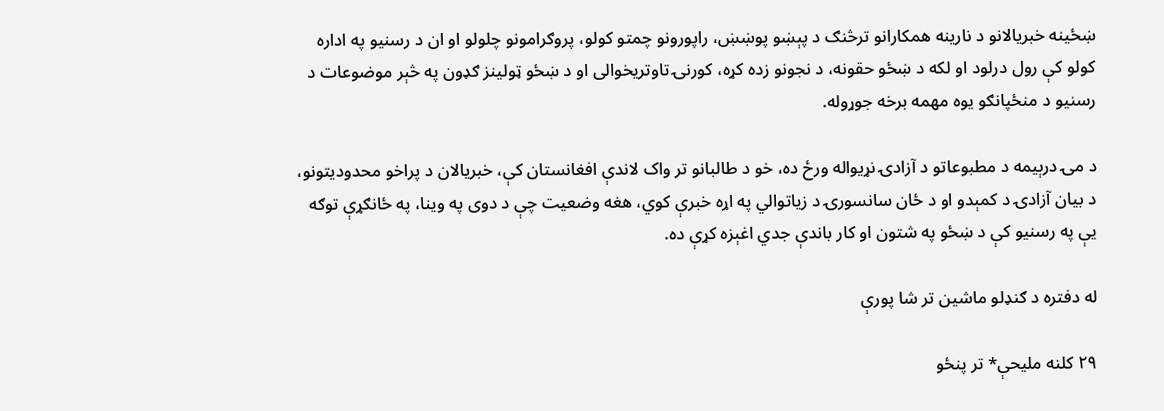ښځینه خبریالانو د نارینه همکارانو ترڅنګ د پېښو پوښښ، راپورونو چمتو کولو، پروګرامونو چلولو او ان د رسنیو په اداره کولو کې رول درلود او لکه د ښځو حقونه، د نجونو زده کړه، کورنۍ تاوتریخوالی او د ښځو ټولینز ګډون په څېر موضوعات د رسنیو د منځپانګو یوه مهمه برخه جوړوله.

د مۍ درېیمه د مطبوعاتو د آزادۍ نړیواله ورځ ده، خو د طالبانو تر واک لاندې افغانستان کې، خبریالان د پراخو محدودیتونو، د بیان آزادۍ د کمېدو او د ځان سانسورۍ د زیاتوالي په اړه خبرې کوي، هغه وضعیت چې د دوی په وینا، په ځانګړې توګه یې په رسنیو کې د ښځو په شتون او کار باندې جدي اغېزه کړې ده.

له دفتره د ګنډلو ماشین تر شا پورې

۲۹ کلنه ملیحې* تر پنځو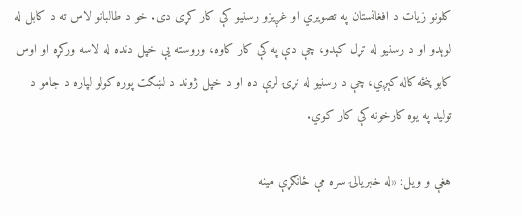کلونو زیات د افغانستان په تصویري او غږیزو رسنیو کې کار کړی دی. خو د طالبانو لاس ته د کابل له لوېدو او د رسنیو له تړل کېدو، چې دې په کې کار کاوه، وروسته یې خپل دنده له لاسه ورکړه او اوس کابو پنځه کاله کېږي، چې د رسنیو له نړۍ لرې ده او د خپل ژوند د لښګت پوره کولو لپاره د جامو د تولید په یوه کارخونه کې کار کوي.

هغې و ویل: «له خبریالۍ سره مې ځانګړې مینه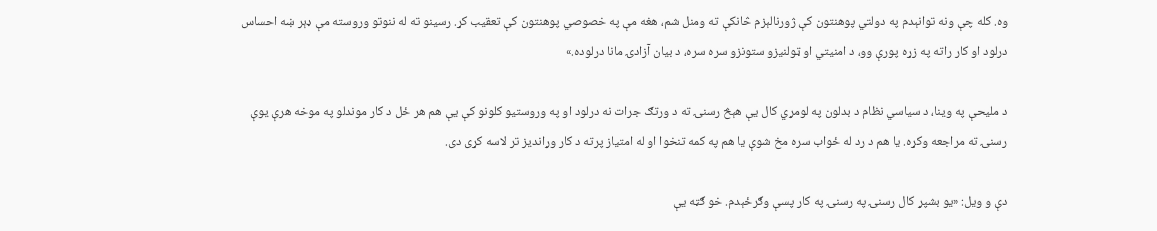وه. کله چې ونه توانېدم په دولتي پوهنتون کې ژورنالېزم څانکې ته ومنل شم، هغه مې په خصوصي پوهنتون کې تعقیب کړ. رسینو ته له ننوتو وروسته مې ډېر ښه احساس درلود او کار راته په زړه پورې وو، د امنیتي او ټولنیزو ستونزو سره سره، د بیان آزادۍ مانا درلوده.»

د ملیحې په وینا، د سیاسي نظام د بدلون په لومړي کال یې هېڅ رسنۍ ته د ورتګ جرات نه درلود او په وروستیو کلونو کې یې هم هر ځل د کار موندلو په موخه هرې یوې رسنۍ ته مراجعه وکړه. یا هم د رد له ځواب سره مخ شوې یا هم په کمه تنخوا او له امتیاز پرته د کار وړاندیز تر لاسه کړی دی.

دې و ویل: «یو بشپړ کال رسنۍ په رسنۍ په کار پسې وګرځېدم. خو ګټه یې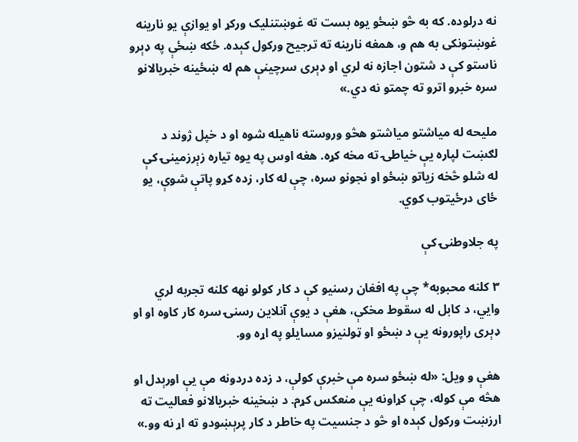نه درلوده. که به څو ښځو یوه بست ته غوښتنلیک ورکړ او یوازې یو نارینه غوښتونکی به هم و، همغه نارینه ته ترجیح ورکول کېده. ځکه ښځې په ډېرو ناستو کې د شتون اجازه نه لري او ډېری سرچینې هم له ښځینه خبریالانو سره خبرو اترو ته چمتو نه دي.»

ملیحه له میاشتو میاشتو هڅو وروسته ناهیله شوه او د خپل ژوند د لګښت لپاره یې خیاطۍ ته مخه کړه. هغه اوس په یوه تیاره زېرزمینۍ کې له شلو څخه زیاتو ښځو او نجونو سره، چې له کار، زده کړو پاتې شوې، یو ځای درځیتوب کوي.

په جلاوطنۍ کې

۳ کلنه محبوبه* چې په افغان رسنیو کې د کار کولو نهه کلنه تجربه لري وايي، د کابل له سقوط مخکې، هغې د یوې آنلاین رسنۍ سره کار کاوه او او ډېری راپورونه یې د ښځو او ټولنیزو مسایلو په اړه وو.

هغې و ویل: «له ښځو سره مې خبرې کولې، د زده دردونه مې یې اورېدل او هڅه مې کوله، چې کړاونه یې منعکس کړم. د ښخینه خبریالانو فعالیت ته ارزښت ورکول کېده او څو د جنسیت په خاطر د کار پرېښودو ته اړ نه وو.»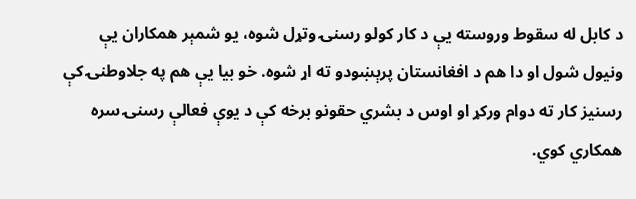د کابل له سقوط وروسته یې د کار کولو رسنۍ وتړل شوه، یو شمېر همکاران یې ونیول شول او دا هم د افغانستان پرېښودو ته اړ شوه. خو بیا یې هم په جلاوطنۍ کې رسنیز کار ته دوام ورکړ او اوس د بشري حقونو برخه کې د یوې فعالې رسنۍ سره همکاري کوي.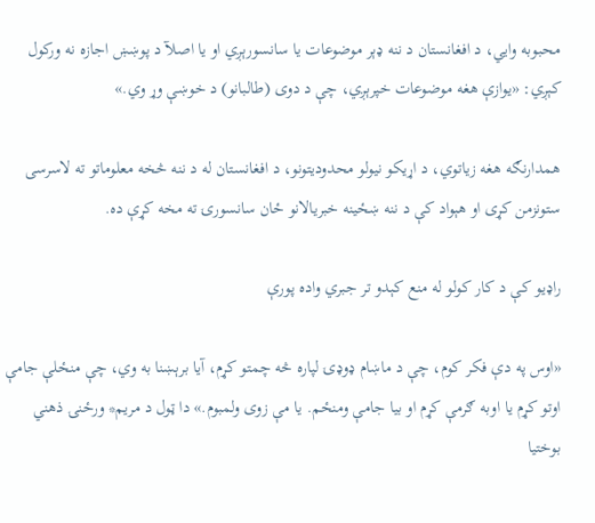محبوبه وايي، د افغانستان د ننه ډېر موضوعات یا سانسورېږي او یا اصلآ د پوښښ اجازه نه ورکول کېږي: «یوازې هغه موضوعات خپرېږي، چې د دوی (طالبانو) د خوښې وړ وي.»

همدارنګه هغه زیاتوي، د اړیکو نیولو محدودیتونو، د افغانستان له د ننه څخه معلوماتو ته لاسرسی ستونزمن کړی او هېواد کې د ننه ښځينه خبریالانو ځان سانسورۍ ته مخه کړې ده.

راډیو کې د کار کولو له منع کېدو تر جبري واده پورې

«اوس په دې فکر کوم، چې د ماښام ډوډۍ لپاره څه چمتو کړم، آیا برېښنا به وي، چې منځلې جامې اوتو کړم یا اوبه ګرمې کړم او بیا جامې ومنځم. یا مې زوی ولمبوم.» دا ټول د مریم* ورځنۍ ذهني بوختیا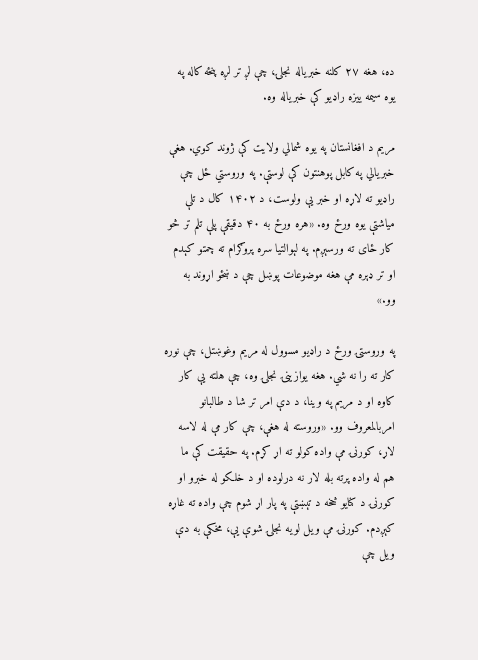ده، هغه ۲۷ کلنه خبریاله نجلۍ، چې لږ تر لږه پنځه کاله په یوه سیمه ییزه راډیو کې خبریاله وه.

مریم د افغانستان په یوه شمالي ولایت کې ژوند کوي. هغې خبریالي په کابل پوهنتون کې لوستې. په وروستي ځل چې راډیو ته لاړه او خبر یې ولوست، د ۱۴۰۲ کال د تلې میاشتې یوه ورځ وه. «هره ورځ به ۴۰ دقیقې پلې تلم تر څو کار ځای ته ورسېږم. په لېوالتیا سره پروګرام ته چمتو کېدم او تر ډېره مې هغه موضوعات پوښل چې د ښځو اړوند به وو.»

په وروستۍ ورځ د راډیو مسوول له مریم وغوښتل، چې نوره کار ته را نه شي. هغه یوازینۍ نجلۍ وه، چې هلته یې کار کاوه او د مریم په وینا، د دې امر تر شا د طالبانو امربالمعروف وو. «وروسته له هغې، چې کار مې له لاسه لاړ، کورنۍ مې واده کولو ته اړ کړم. په حقیقت کې ما هم له واده پرته بله لار نه درلوده او د خلکو له خبرو او کورنۍ د کنایو څخه د تېښتې په پار اړ شوم چې واده ته غاړه کېږدم. کورنۍ مې ویل لویه نجلۍ شوې یې، مخکې به دې ویل چې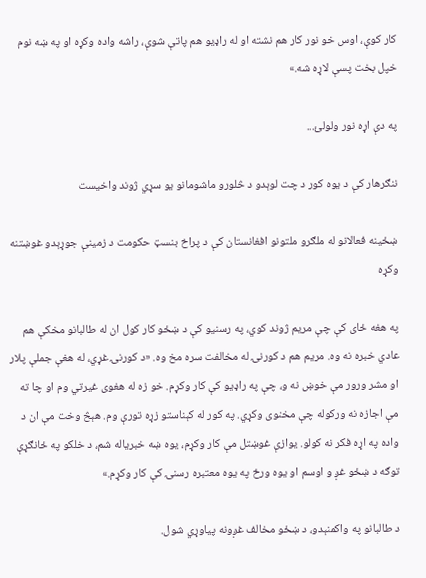کار کوې، اوس خو نور کار هم نشته او له راډیو هم پاتې شوې، راشه واده وکړه او په ښه نوم خپل بخت پسې لاړه شه.»

په دې اړه نور ولولئ...

ننګرهار کې د یوه کور د چت لوېدو د څلورو ماشومانو یو سړي ژوند واخیست

ښځینه فعالانو له ملګرو ملتونو افغانستان کې د پراخ بنسټ حکومت د زمینې جوړېدو غوښتنه وکړه

په هغه ځای کې چې مریم ژوند کوي، په رسنیو کې د ښځو کار کول ان له طالبانو مخکې هم عادي خبره نه وه. مریم هم د کورنۍ له مخالفت سره مخ وه. «د کورنۍ غړي، له هغې جملې پلار او مشر ورور مې خوښ نه و، چې په راډیو کې کار وکړم. خو زه له هغوی غیرتي وم او چا ته مې اجازه نه ورکوله چې مخنوی وکړي. په کور له کېناستو زړه تورې وم. هېڅ وخت مې ان د واده په اړه فکر نه کولو. یوازې غوښتل مې کار وکړم، یوه ښه خبریاله شم، د خلکو په ځانګړې توګه د ښځو غږ و اوسم او یوه ورځ په یوه معتبره رسنۍ کې کار وکړم.»

د طالبانو په واکمنېدو، د ښځو مخالف غږونه پیاوړي شول.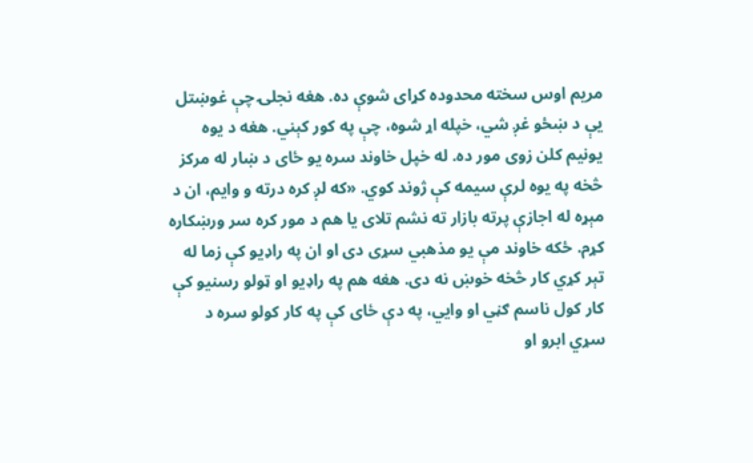مریم اوس سخته محدوده کړای شوې ده. هغه نجلۍ چې غوښتل یې د ښځو غږ شي، خپله اړ شوه، چې په کور کېني. هغه د یوه یونیم کلن زوی مور ده. له خپل خاوند سره یو ځای د ښار له مرکز څخه په یوه لرې سیمه کې ژوند کوي. «که لږ کره درته و وایم، ان د مېړه له اجازې پرته بازار ته نشم تلای یا هم د مور کره سر ورښکاره کړم. ځکه خاوند مې یو مذهبي سړی دی او ان په راډیو کې زما له تېر کړي کار څخه خوښ نه دی. هغه هم په راډیو او ټولو رسنیو کې کار کول ناسم ګڼي او وايي، په دې ځای کې په کار کولو سره د سړي ابرو او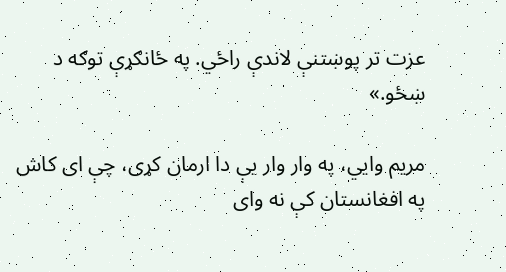عزت تر پوښتنې لاندې راځي. په ځانګړې توګه د ښځو.»

مریم وايي، په وار وار یې دا ارمان کړی، چې ای کاش په افغانستان کې نه وای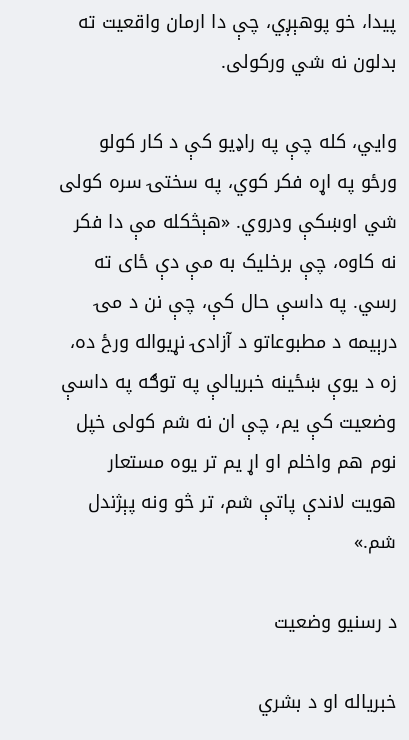پیدا، خو پوهېږي، چې دا ارمان واقعیت ته بدلون نه شي ورکولی.

وايي، کله چې په راډیو کې د کار کولو ورځو په اړه فکر کوي، په سختۍ سره کولی شي اوښکې ودروي. «هېڅکله مې دا فکر نه کاوه، چې برخلیک به مې دې ځای ته رسي. په داسې حال کې، چې نن د مۍ درېیمه د مطبوعاتو د آزادۍ نړیواله ورځ ده، زه د یوې ښځینه خبریالې په توګه په داسې وضعیت کې یم، چې ان نه شم کولی خپل نوم هم واخلم او اړ یم تر یوه مستعار هویت لاندې پاتې شم، تر څو ونه پېژندل شم.»

د رسنیو وضعیت

خبریاله او د بشري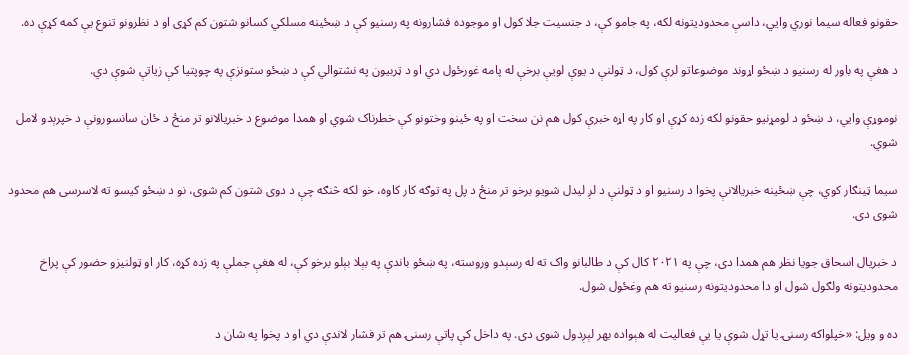حقونو فعاله سیما نوري وايي، داسې محدودیتونه لکه، په جامو کې، د جنسیت جلا کول او موجوده فشارونه په رسنیو کې د ښځینه مسلکي کسانو شتون کم کړی او د نظرونو تنوع یې کمه کړې ده.

د هغې په باور له رسنیو د ښځو اړوند موضوعاتو لرې کول، د ټولنې د یوې لویې برخې له پامه غورځول دي او د ټربیون په نشتوالي کې د ښځو ستونزې په چوپتیا کې زیاتې شوې دي.

نوموړې وايي، د ښځو د لومړنیو حقونو لکه زده کړې او کار په اړه خبرې کول هم نن سخت او په ځینو وختونو کې خطرناک شوي او همدا موضوع د خبریالانو تر منځ د ځان سانسورونې د خپرېدو لامل شوي.

سیما ټينګار کوي، چې ښځینه خبریالانې پخوا د رسنیو او د ټولنې د لږ لیدل شویو برخو تر منځ د پل په توګه کار کاوه، خو لکه څنګه چې د دوی شتون کم شوی، نو د ښځو کیسو ته لاسرسی هم محدود شوی دی.

د خبریال اسحاق جویا نظر هم همدا دی، چې په ۲۰۲۱ کال کې د طالبانو واک ته له رسېدو وروسته، په ښځو باندې په بېلا بېلو برخو کې، له هغې جملې په زده کړه، کار او ټولنیزو حضور کې پراخ محدودیتونه ولګول شول او دا محدودیتونه رسنیو ته هم وغځول شول.

ده و ویل: «خپلواکه رسنۍ یا تړل شوې یا یې فعالیت له هېواده بهر لېږدول شوی دی. په داخل کې پاتې رسنۍ هم تر فشار لاندې دي او د پخوا په شان د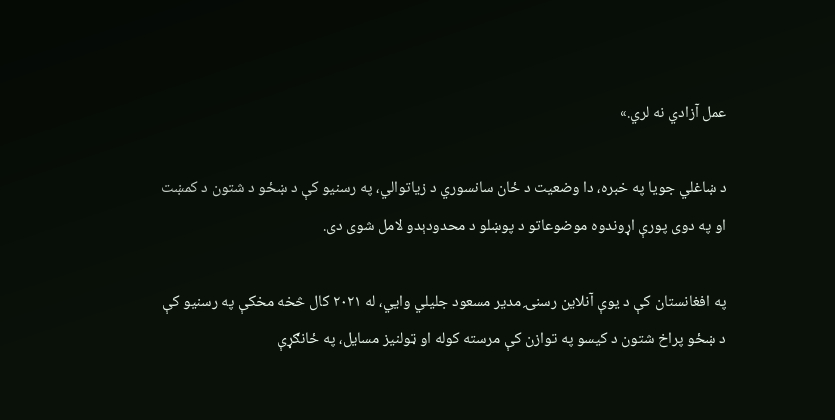عمل آزادي نه لري.»

د ښاغلي جویا په خبره، دا وضعیت د ځان سانسوري د زیاتوالي، په رسنیو کې د ښځو د شتون د کمښت او په دوی پورې اړوندوه موضوعاتو د پوښلو د محدودېدو لامل شوی دی.

په افغانستان کې د یوې آنلاین رسنۍ مدیر مسعود جلیلي وايي، له ۲۰۲۱ کال څخه مخکې په رسنیو کې د ښځو پراخ شتون د کیسو په توازن کې مرسته کوله او ټولنیز مسایل، په ځانګړې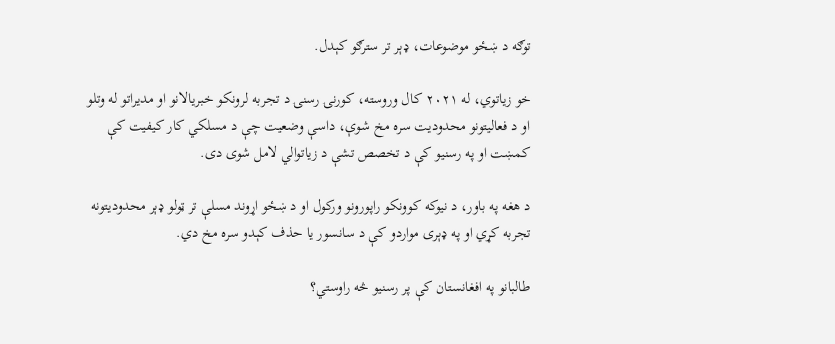توګه د ښځو موضوعات، ډېر تر سترګو کېدل.

خو زیاتوي، له ۲۰۲۱ کال وروسته، کورنۍ رسنۍ د تجربه لرونکو خبریالانو او مدیراتو له وتلو او د فعالیتونو محدودیت سره مخ شوې، داسې وضعیت چې د مسلکي کار کیفیت کې کمښت او په رسنیو کې د تخصص تشې د زیاتوالي لامل شوی دی.

د هغه په باور، د نیوکه کوونکو راپورونو ورکول او د ښځو اړوند مسلې تر ټولو ډېر محدودیتونه تجربه کړي او په ډېری مواردو کې د سانسور یا حذف کېدو سره مخ دي.

طالبانو په افغانستان کې پر رسنیو څه راوستي؟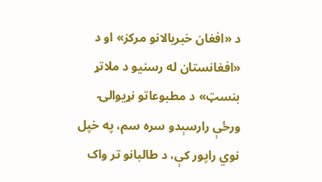د «افغان خبریالانو مرکز» او د «افغانستان له رسنیو د ملاتړ بنسټ» د مطبوعاتو نړیوالۍ ورځې رارسېدو سره سم، په خپل نوي راپور کې، د طالبانو تر واک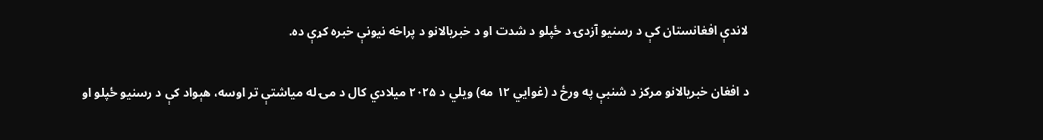لاندې افغانستان کې د رسنیو آزدۍ د ځپلو د شدت او د خبریالانو د پراخه نیونې خبره کړې ده.

د افغان خبریالانو مرکز د شنبې په ورځ د (غوايي ۱۲ مه) ویلي د ۲۰۲۵ میلادي کال د مۍ له میاشتې تر اوسه، هېواد کې د رسنیو ځپلو او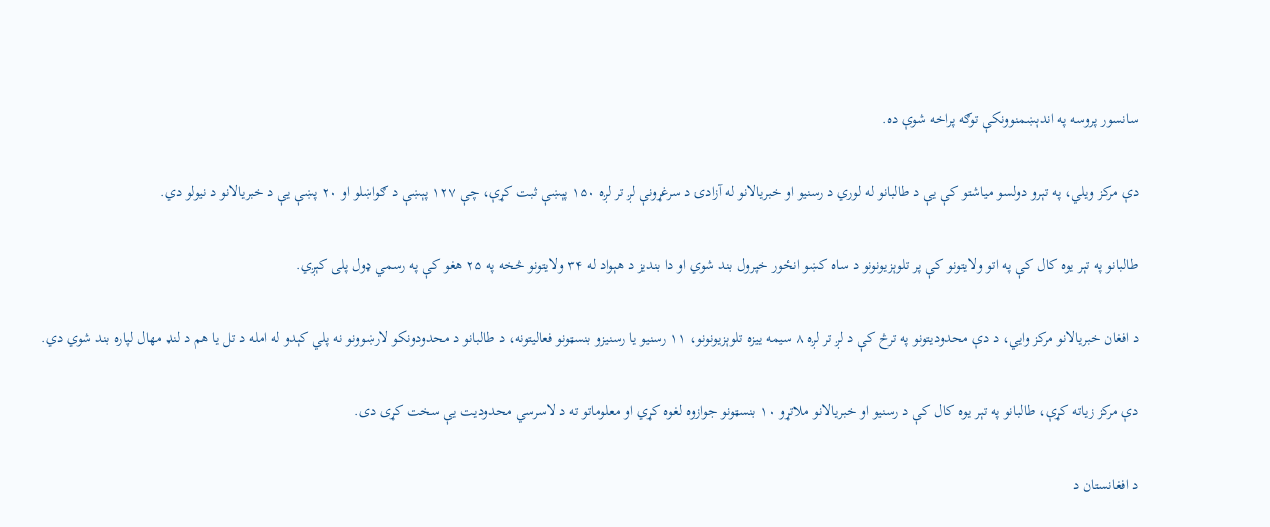سانسور پروسه په اندېښمنوونکې توګه پراخه شوې ده.

دې مرکز ویلي، په تېرو دولسو میاشتو کې یې د طالبانو له لوري د رسنیو او خبریالانو له آزادۍ د سرغړونې لږ تر لږه ۱۵۰ پېښې ثبت کړې، چې ۱۲۷ پېښې د ګواښلو او ۲۰ پښې یې د خبریالانو د نیولو دي.

طالبانو په تېر یوه کال کې په اتو ولایتونو کې پر تلوېزیونونو د ساه کښو انځور خپرول بند شوي او دا بندیز د هېواد له ۳۴ ولایتونو څخه په ۲۵ هغو کې په رسمي ډول پلی کېږي.

د افغان خبریالانو مرکز وايي، د دې محدودیتونو په ترڅ کې د لږ تر لږه ۸ سیمه ییزه تلوېزیونونو، ۱۱ رسنیو یا رسنیزو بنسټونو فعالیتونه، د طالبانو د محدودونکو لارښوونو نه پلي کېدو له امله د تل یا هم د لنډ مهال لپاره بند شوي دي.

دې مرکز زیاته کړې، طالبانو په تېر یوه کال کې د رسنیو او خبریالانو ملاتړو ۱۰ بنسټونو جوازوه لغوه کړي او معلوماتو ته د لاسرسي محدودیت یې سخت کړی دی.

د افغانستان د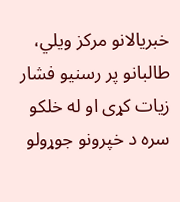خبریالانو مرکز ویلي، طالبانو پر رسنیو فشار زیات کړی او له خلکو سره د خپرونو جوړولو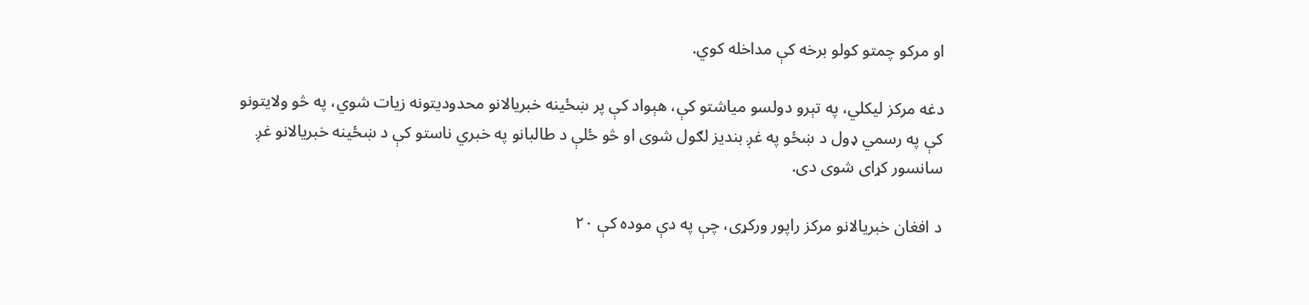او مرکو چمتو کولو برخه کې مداخله کوي.

دغه مرکز لیکلي، په تېرو دولسو میاشتو کې، هېواد کې پر ښځینه خبریالانو محدودیتونه زیات شوي، په څو ولایتونو کې په رسمي ډول د ښځو په غږ بندیز لګول شوی او څو ځلې د طالبانو په خبري ناستو کې د ښځینه خبریالانو غږ سانسور کړای شوی دی.

د افغان خبریالانو مرکز راپور ورکړی، چې په دې موده کې ۲۰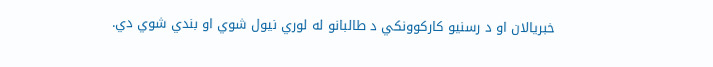خبریالان او د رسنیو کارکوونکي د طالبانو له لوري نیول شوي او بندي شوي دي.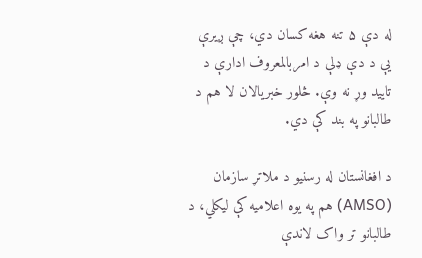له دې ۵ تنه هغه کسان دي، چې ږیرې یې د دې ډلې د امربالمعروف ادارې د تایید وړ نه وې. څلور خبریالان لا هم د طالبانو په بند کې دي.

د افغانستان له رسنیو د ملاتړ سازمان (AMSO) هم په یوه اعلامیه کې لیکلي، د طالبانو تر واک لاندې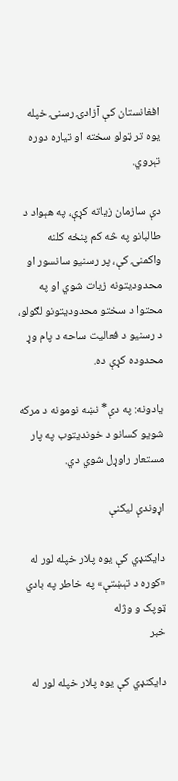افغانستان کې آزادۍ رسنۍ خپله یوه تر ټولو سخته او تیاره دوره تېروي.

دې سازمان زیاته کړې، په هېواد د طالبانو په څه کم پنځه کلنه واکمنۍ کې، پر رسنیو سانسور او محدودیتونه زیات شوي او په محتوا د سختو محدودیتونو لګولو، د رسنیو د فعالیت ساحه د پام وړ محدوده کړې ده.

یادونه: په دې* نښه نومونه د مرکه شویو کسانو د خوندیتوب په پار مستعار راوړل شوي دي.

اړوندې لیکنې

دایکنډي کې یوه پلار خپله لور له «کوره د تېښتې» په خاطر په بادي ټوپک و وژله
خبر

دایکنډي کې یوه پلار خپله لور له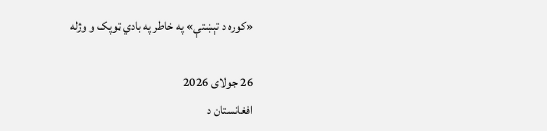«کوره د تېښتې» په خاطر په بادي ټوپک و وژله

26 جولای 2026
افغانستان د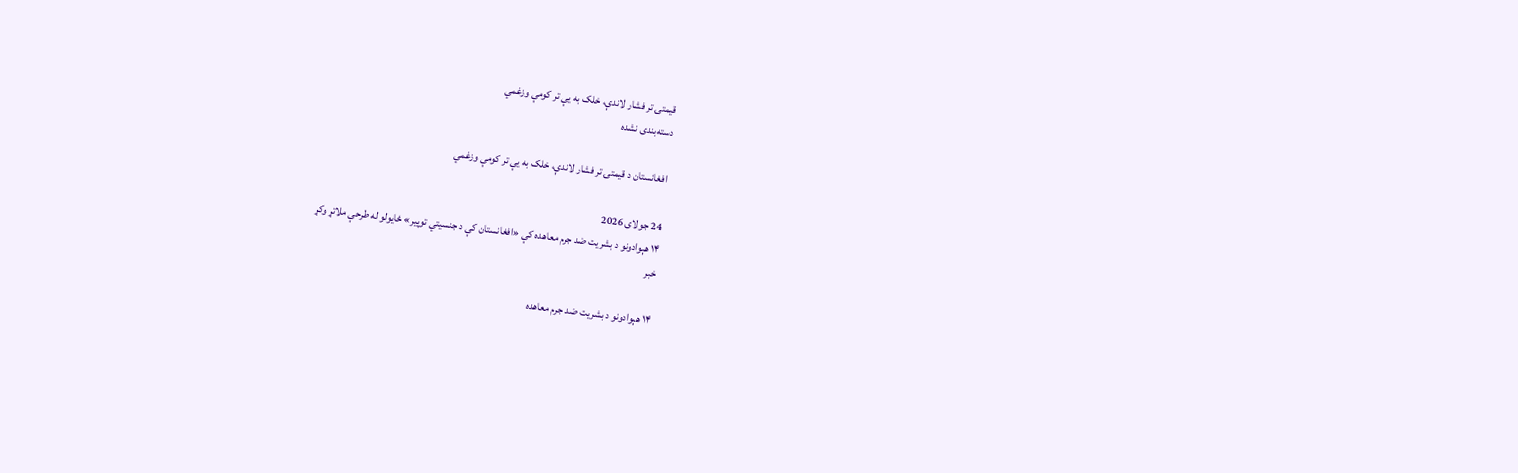قیمتۍ تر فشار لاندې، خلک به یې تر کومې وزغمي
دسته‌بندی نشده

افغانستان د قیمتۍ تر فشار لاندې، خلک به یې تر کومې وزغمي

24 جولای 2026
۱۴ هېوادونو د بشریت ضد جرم معاهده کې «افغانستان کې د جنسیتي توپیر» ځایولو له طرحې ملاتړ وکړ
خبر

۱۴ هېوادونو د بشریت ضد جرم معاهده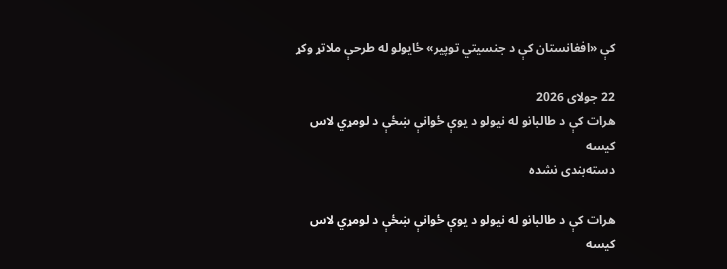کې «افغانستان کې د جنسیتي توپیر» ځایولو له طرحې ملاتړ وکړ

22 جولای 2026
هرات کې د طالبانو له نیولو د یوې ځوانې ښځې د لومړي لاس کیسه
دسته‌بندی نشده

هرات کې د طالبانو له نیولو د یوې ځوانې ښځې د لومړي لاس کیسه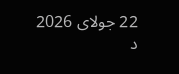22 جولای 2026
د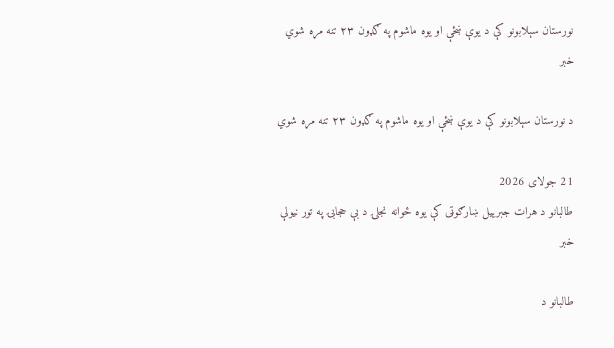نورستان سېلابونو کې د یوې ښځې او یوه ماشوم په ګډون ۲۳ تنه مړه شوي
خبر

د نورستان سېلابونو کې د یوې ښځې او یوه ماشوم په ګډون ۲۳ تنه مړه شوي

21 جولای 2026
طالبانو د هرات جبرییل ښارګوټی کې یوه ځوانه نجلۍ د بې حجابۍ په تور نیولې
خبر

طالبانو د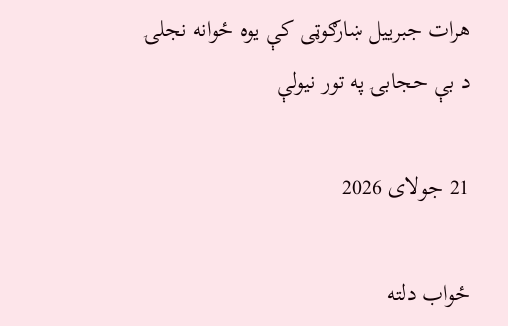هرات جبرییل ښارګوټی کې یوه ځوانه نجلۍ د بې حجابۍ په تور نیولې

21 جولای 2026

ځواب دلته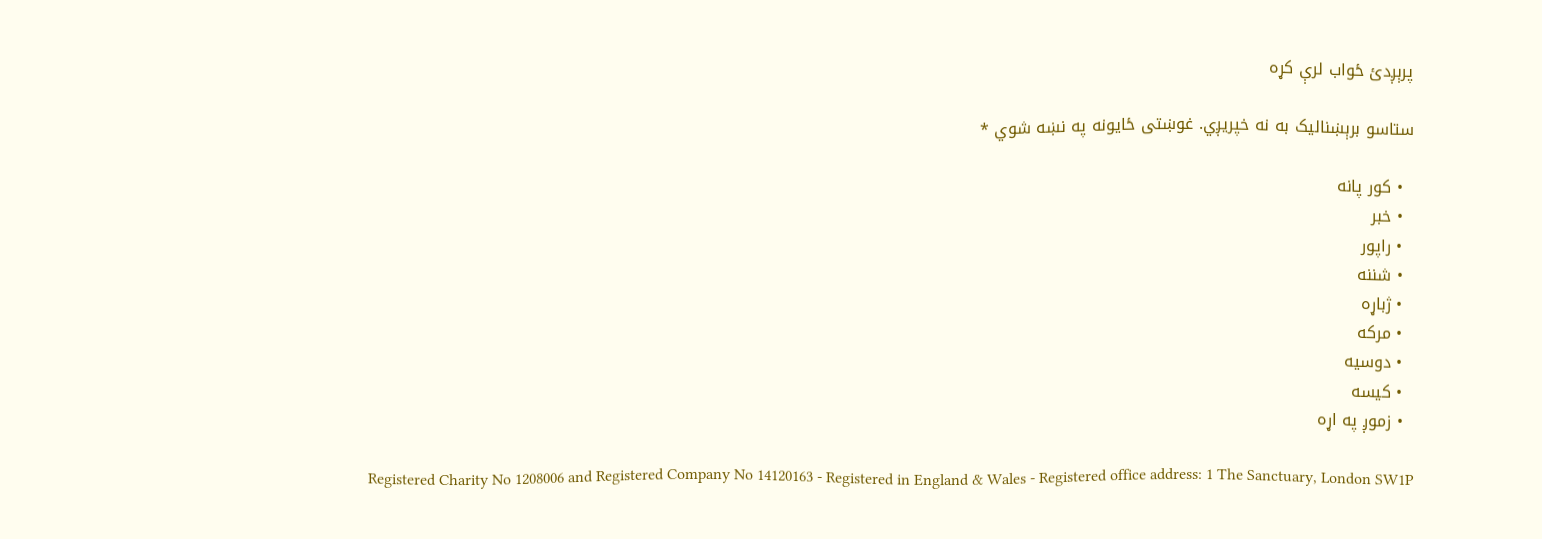پرېږدئ ځواب لرې کړه

ستاسو برېښناليک به نه خپريږي. غوښتى ځایونه په نښه شوي *

  • کور پانه
  • خبر
  • راپور
  • شننه
  • ژباړه
  • مرکه
  • دوسیه
  • کیسه
  • زموږ په اړه

Registered Charity No 1208006 and Registered Company No 14120163 - Registered in England & Wales - Registered office address: 1 The Sanctuary, London SW1P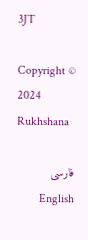3JT

Copyright © 2024 Rukhshana

فارسی English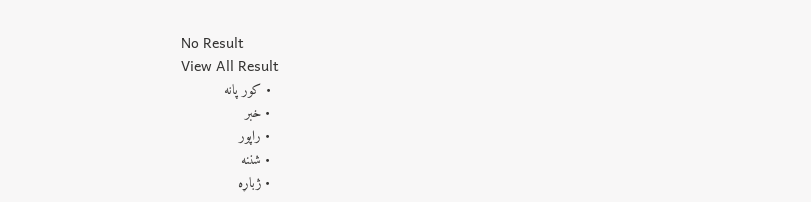No Result
View All Result
  • کور پانه
  • خبر
  • راپور
  • شننه
  • ژباړه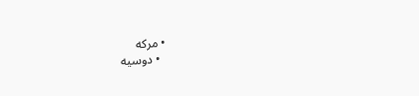• مرکه
  • دوسیه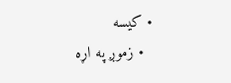• کیسه
  • زموږ په اړه